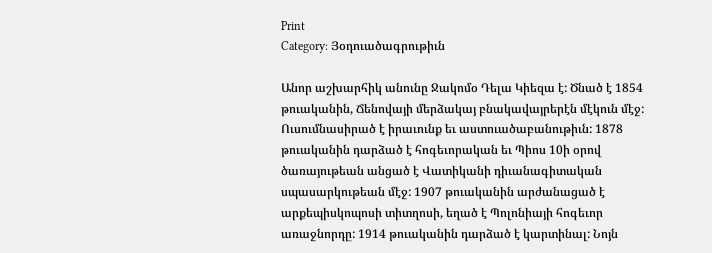Print
Category: Յօդուածագրութիւն

Անոր աշխարհիկ անունը Ջակոմօ Դելա Կիեզա է: Ծնած է 1854 թուականին, Ճենովայի մերձակայ բնակավայրերէն մէկուն մէջ: Ուսումնասիրած է իրաւունք եւ աստուածաբանութիւն: 1878 թուականին դարձած է հոգեւորական եւ Պիոս 10ի օրով ծառայութեան անցած է Վատիկանի դիւանագիտական սպասարկութեան մէջ: 1907 թուականին արժանացած է արքեպիսկոպոսի տիտղոսի, եղած է Պոլոնիայի հոգեւոր առաջնորդը: 1914 թուականին դարձած է կարտինալ: Նոյն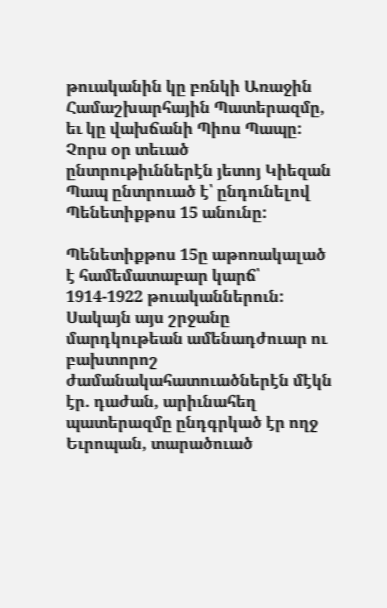թուականին կը բռնկի Առաջին Համաշխարհային Պատերազմը, եւ կը վախճանի Պիոս Պապը: Չորս օր տեւած ընտրութիւններէն յետոյ Կիեզան Պապ ընտրուած է՝ ընդունելով Պենետիքթոս 15 անունը:

Պենետիքթոս 15ը աթոռակալած է համեմատաբար կարճ՝ 1914-1922 թուականներուն: Սակայն այս շրջանը մարդկութեան ամենադժուար ու բախտորոշ ժամանակահատուածներէն մէկն էր. դաժան, արիւնահեղ պատերազմը ընդգրկած էր ողջ Եւրոպան, տարածուած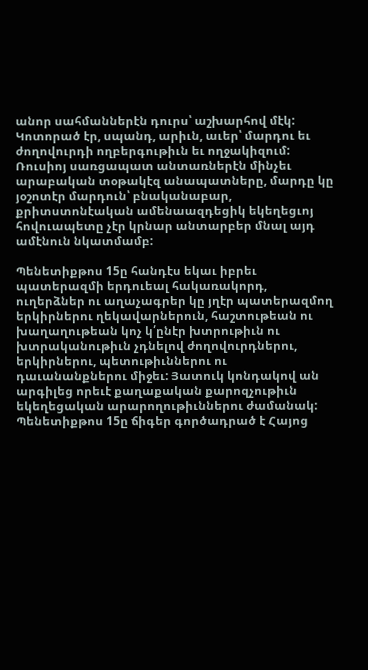անոր սահմաններէն դուրս՝ աշխարհով մէկ: Կոտորած էր, սպանդ, արիւն, աւեր՝ մարդու եւ ժողովուրդի ողբերգութիւն եւ ողջակիզում: Ռուսիոյ սառցապատ անտառներէն մինչեւ արաբական տօթակէզ անապատները, մարդը կը յօշոտէր մարդուն՝ բնականաբար, քրիտստոնէական ամենաազդեցիկ եկեղեցւոյ հովուապետը չէր կրնար անտարբեր մնալ այդ ամէնուն նկատմամբ:

Պենետիքթոս 15ը հանդէս եկաւ իբրեւ պատերազմի երդուեալ հակառակորդ, ուղերձներ ու աղաչագրեր կը յղէր պատերազմող երկիրներու ղեկավարներուն, հաշտութեան ու խաղաղութեան կոչ կ՛ընէր խտրութիւն ու խտրականութիւն չդնելով ժողովուրդներու, երկիրներու, պետութիւններու ու դաւանանքներու միջեւ: Յատուկ կոնդակով ան արգիլեց որեւէ քաղաքական քարոզչութիւն եկեղեցական արարողութիւններու ժամանակ: Պենետիքթոս 15ը ճիգեր գործադրած է Հայոց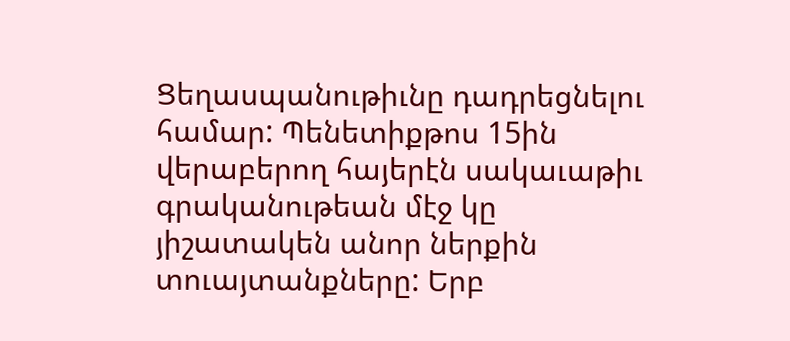Ցեղասպանութիւնը դադրեցնելու համար: Պենետիքթոս 15ին վերաբերող հայերէն սակաւաթիւ գրականութեան մէջ կը յիշատակեն անոր ներքին տուայտանքները: Երբ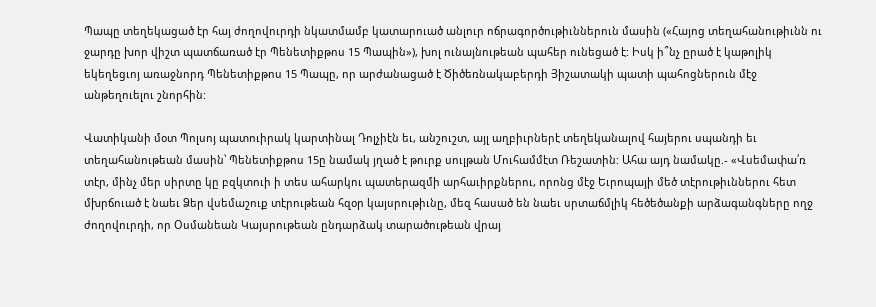Պապը տեղեկացած էր հայ ժողովուրդի նկատմամբ կատարուած անլուր ոճրագործութիւններուն մասին («Հայոց տեղահանութիւնն ու ջարդը խոր վիշտ պատճառած էր Պենետիքթոս 15 Պապին»), խոլ ունայնութեան պահեր ունեցած է: Իսկ ի՞նչ ըրած է կաթոլիկ եկեղեցւոյ առաջնորդ Պենետիքթոս 15 Պապը, որ արժանացած է Ծիծեռնակաբերդի Յիշատակի պատի պահոցներուն մէջ անթեղուելու շնորհին:

Վատիկանի մօտ Պոլսոյ պատուիրակ կարտինալ Դոլչիէն եւ, անշուշտ, այլ աղբիւրներէ տեղեկանալով հայերու սպանդի եւ տեղահանութեան մասին՝ Պենետիքթոս 15ը նամակ յղած է թուրք սուլթան Մուհամմէտ Ռեշատին: Ահա այդ նամակը.- «Վսեմափա՛ռ տէր, մինչ մեր սիրտը կը բզկտուի ի տես ահարկու պատերազմի արհաւիրքներու, որոնց մէջ Եւրոպայի մեծ տէրութիւններու հետ մխրճուած է նաեւ Ձեր վսեմաշուք տէրութեան հզօր կայսրութիւնը, մեզ հասած են նաեւ սրտաճմլիկ հեծեծանքի արձագանգները ողջ ժողովուրդի, որ Օսմանեան Կայսրութեան ընդարձակ տարածութեան վրայ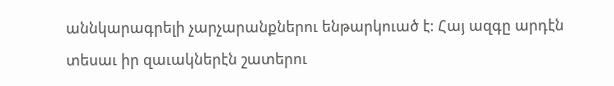աննկարագրելի չարչարանքներու ենթարկուած է: Հայ ազգը արդէն տեսաւ իր զաւակներէն շատերու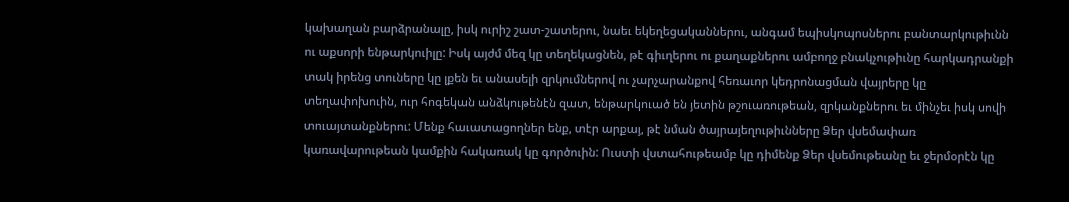կախաղան բարձրանալը, իսկ ուրիշ շատ-շատերու, նաեւ եկեղեցականներու, անգամ եպիսկոպոսներու բանտարկութիւնն ու աքսորի ենթարկուիլը: Իսկ այժմ մեզ կը տեղեկացնեն, թէ գիւղերու ու քաղաքներու ամբողջ բնակչութիւնը հարկադրանքի տակ իրենց տուները կը լքեն եւ անասելի զրկումներով ու չարչարանքով հեռաւոր կեդրոնացման վայրերը կը տեղափոխուին, ուր հոգեկան անձկութենէն զատ, ենթարկուած են յետին թշուառութեան, զրկանքներու եւ մինչեւ իսկ սովի տուայտանքներու: Մենք հաւատացողներ ենք, տէր արքայ, թէ նման ծայրայեղութիւնները Ձեր վսեմափառ կառավարութեան կամքին հակառակ կը գործուին: Ուստի վստահութեամբ կը դիմենք Ձեր վսեմութեանը եւ ջերմօրէն կը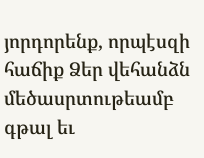յորդորենք, որպէսզի հաճիք Ձեր վեհանձն մեծասրտութեամբ գթալ եւ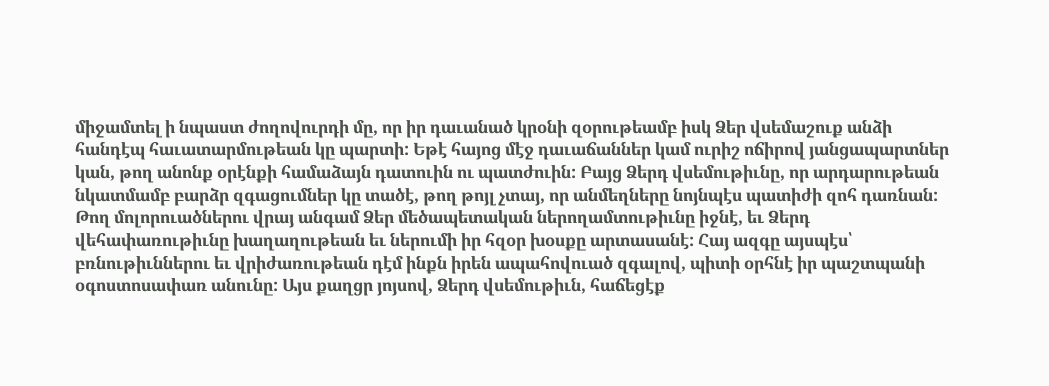միջամտել ի նպաստ ժողովուրդի մը, որ իր դաւանած կրօնի զօրութեամբ իսկ Ձեր վսեմաշուք անձի հանդէպ հաւատարմութեան կը պարտի: Եթէ հայոց մէջ դաւաճաններ կամ ուրիշ ոճիրով յանցապարտներ կան, թող անոնք օրէնքի համաձայն դատուին ու պատժուին: Բայց Ձերդ վսեմութիւնը, որ արդարութեան նկատմամբ բարձր զգացումներ կը տածէ, թող թոյլ չտայ, որ անմեղները նոյնպէս պատիժի զոհ դառնան: Թող մոլորուածներու վրայ անգամ Ձեր մեծապետական ներողամտութիւնը իջնէ, եւ Ձերդ վեհափառութիւնը խաղաղութեան եւ ներումի իր հզօր խօսքը արտասանէ: Հայ ազգը այսպէս՝ բռնութիւններու եւ վրիժառութեան դէմ ինքն իրեն ապահովուած զգալով, պիտի օրհնէ իր պաշտպանի օգոստոսափառ անունը: Այս քաղցր յոյսով, Ձերդ վսեմութիւն, հաճեցէք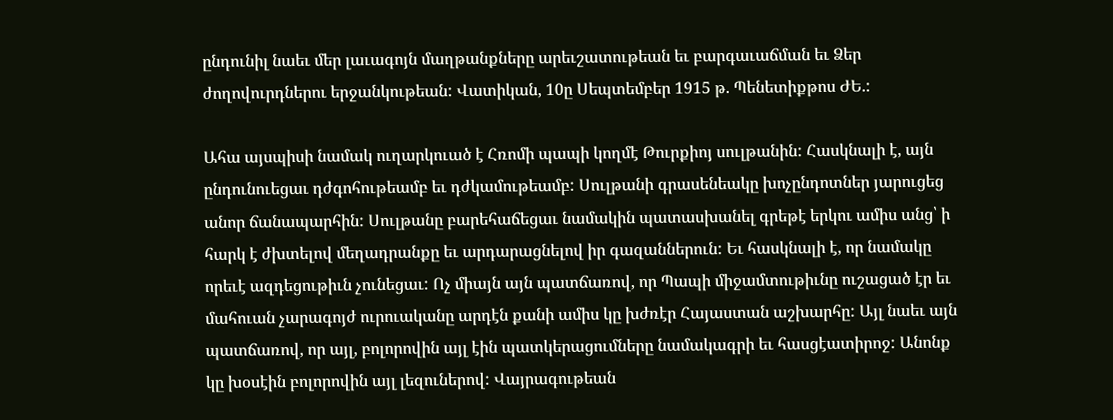ընդունիլ նաեւ մեր լաւագոյն մաղթանքները արեւշատութեան եւ բարգաւաճման եւ Ձեր ժողովուրդներու երջանկութեան: Վատիկան, 10ը Սեպտեմբեր 1915 թ. Պենետիքթոս ԺԵ.:

Ահա այսպիսի նամակ ուղարկուած է Հռոմի պապի կողմէ Թուրքիոյ սուլթանին: Հասկնալի է, այն ընդունուեցաւ դժգոհութեամբ եւ դժկամութեամբ: Սուլթանի գրասենեակը խոչընդոտներ յարուցեց անոր ճանապարհին: Սուլթանը բարեհաճեցաւ նամակին պատասխանել գրեթէ երկու ամիս անց՝ ի հարկ է ժխտելով մեղադրանքը եւ արդարացնելով իր գազաններուն: Եւ հասկնալի է, որ նամակը որեւէ ազդեցութիւն չունեցաւ: Ոչ միայն այն պատճառով, որ Պապի միջամտութիւնը ուշացած էր եւ մահուան չարագոյժ ուրուականը արդէն քանի ամիս կը խժռէր Հայաստան աշխարհը: Այլ նաեւ այն պատճառով, որ այլ, բոլորովին այլ էին պատկերացումները նամակագրի եւ հասցէատիրոջ: Անոնք կը խօսէին բոլորովին այլ լեզուներով: Վայրագութեան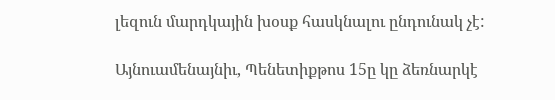լեզուն մարդկային խօսք հասկնալու ընդունակ չէ:

Այնուամենայնիւ, Պենետիքթոս 15ը կը ձեռնարկէ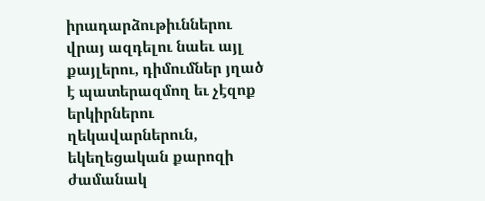իրադարձութիւններու վրայ ազդելու նաեւ այլ քայլերու, դիմումներ յղած է պատերազմող եւ չէզոք երկիրներու ղեկավարներուն, եկեղեցական քարոզի ժամանակ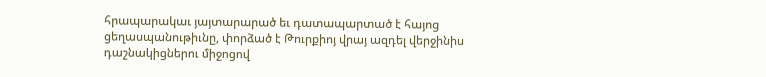հրապարակաւ յայտարարած եւ դատապարտած է հայոց ցեղասպանութիւնը, փորձած է Թուրքիոյ վրայ ազդել վերջինիս դաշնակիցներու միջոցով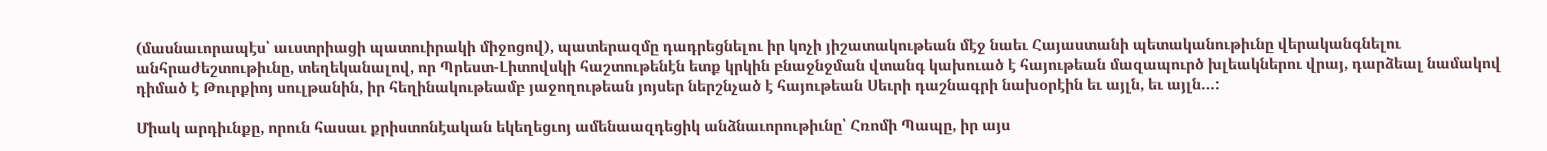(մասնաւորապէս՝ աւստրիացի պատուիրակի միջոցով), պատերազմը դադրեցնելու իր կոչի յիշատակութեան մէջ նաեւ Հայաստանի պետականութիւնը վերականգնելու անհրաժեշտութիւնը, տեղեկանալով, որ Պրեստ-Լիտովսկի հաշտութենէն ետք կրկին բնաջնջման վտանգ կախուած է հայութեան մազապուրծ խլեակներու վրայ, դարձեալ նամակով դիմած է Թուրքիոյ սուլթանին, իր հեղինակութեամբ յաջողութեան յոյսեր ներշնչած է հայութեան Սեւրի դաշնագրի նախօրէին եւ այլն, եւ այլն…:

Միակ արդիւնքը, որուն հասաւ քրիստոնէական եկեղեցւոյ ամենաազդեցիկ անձնաւորութիւնը՝ Հռոմի Պապը, իր այս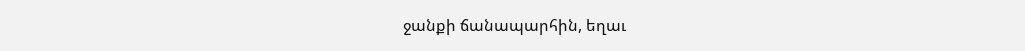ջանքի ճանապարհին, եղաւ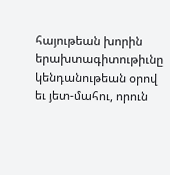հայութեան խորին երախտագիտութիւնը կենդանութեան օրով եւ յետ-մահու, որուն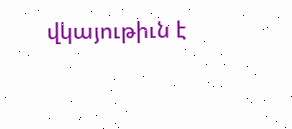վկայութիւն է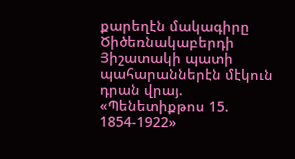քարեղէն մակագիրը Ծիծեռնակաբերդի Յիշատակի պատի պահարաններէն մէկուն դրան վրայ. «Պենետիքթոս 15. 1854-1922»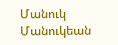Մանուկ Մանուկեան